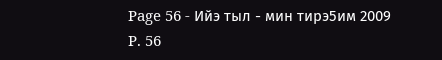Page 56 - Ийэ тыл - мин тирэ5им 2009
P. 56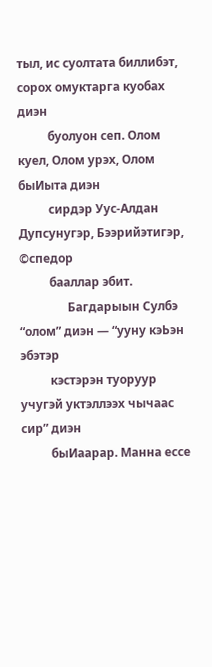тыл, ис суолтата биллибэт, сорох омуктарга куобах диэн
          буолуон сеп. Олом куел, Олом урэх, Олом быИыта диэн
          сирдэр Уус-Алдан Дупсунугэр, Бээрийэтигэр, ©спедор
          бааллар эбит.
                Багдарыын Сулбэ “олом” диэн — “ууну кэЬэн эбэтэр
          кэстэрэн туоруур учугэй уктэллээх чычаас сир” диэн
          быИаарар. Манна ессе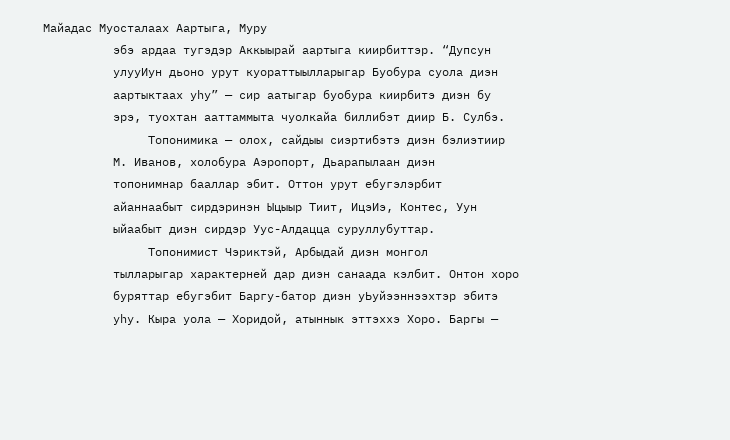Майадас Муосталаах Аартыга, Муру
          эбэ ардаа тугэдэр Аккыырай аартыга киирбиттэр. “Дупсун
          улууИун дьоно урут куораттыылларыгар Буобура суола диэн
          аартыктаах yhy” — сир аатыгар буобура киирбитэ диэн бу
          эрэ, туохтан ааттаммыта чуолкайа биллибэт диир Б. Сулбэ.
               Топонимика — олох, сайдыы сиэртибэтэ диэн бэлиэтиир
          М. Иванов, холобура Аэропорт, Дьарапылаан диэн
          топонимнар бааллар эбит. Оттон урут ебугэлэрбит
          айаннаабыт сирдэринэн Ыцыыр Тиит, ИцэИэ, Контес, Уун
          ыйаабыт диэн сирдэр Уус-Алдацца суруллубуттар.
               Топонимист Чэриктэй, Арбыдай диэн монгол
          тылларыгар характерней дар диэн санаада кэлбит. Онтон хоро
          буряттар ебугэбит Баргу-батор диэн уЬуйээннээхтэр эбитэ
          yhy. Кыра уола — Хоридой, атыннык эттэххэ Хоро. Баргы —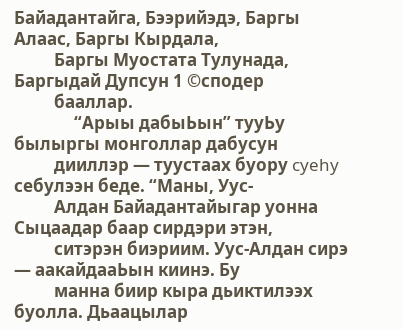Байадантайга, Бээрийэдэ, Баргы Алаас, Баргы Кырдала,
          Баргы Муостата Тулунада, Баргыдай Дупсун 1 ©сподер
          бааллар.
               “Арыы дабыЬын” тууЬу былыргы монголлар дабусун
          дииллэр — туустаах буору cyehy себулээн беде. “Маны, Уус-
          Алдан Байадантайыгар уонна Сыцаадар баар сирдэри этэн,
          ситэрэн биэриим. Уус-Алдан сирэ — аакайдааЬын киинэ. Бу
          манна биир кыра дьиктилээх буолла. Дьаацылар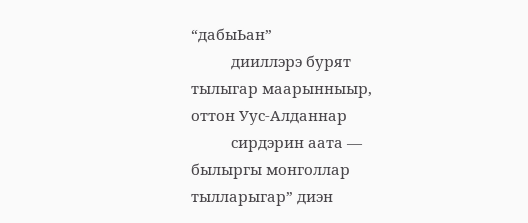“дабыЬан”
          дииллэрэ бурят тылыгар маарынныыр, оттон Уус-Алданнар
          сирдэрин аата — былыргы монголлар тылларыгар” диэн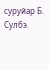суруйар Б. Сулбэ.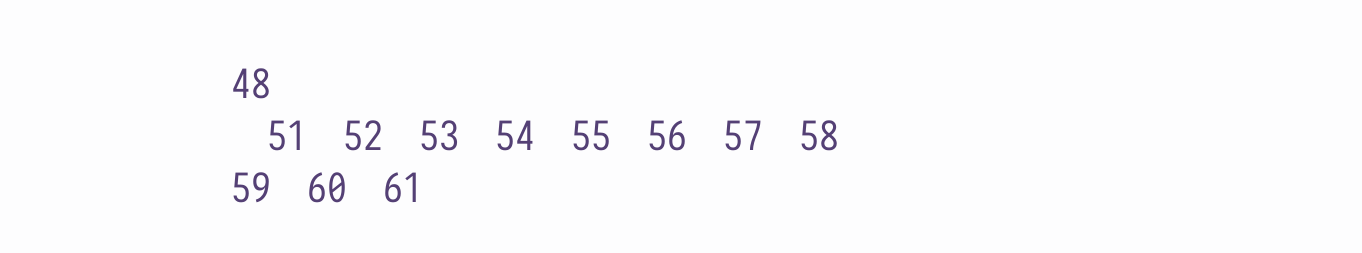48
   51   52   53   54   55   56   57   58   59   60   61